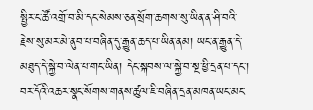སྤྱིར་ང་ཚོ་འགྲོ་བ་མི་དང་སེམས་ཅན་སྲོག་ཆགས་སུ་ཡིན་ན་ཤི་བའི་རྗེས་སུ་མར་མེ་ནུབ་པ་བཞིན་དུ་རྒྱུན་ཆད་པ་ཡིན་ནམ། ཡང་ན་རྒྱུན་དེ་མཐུད་དེ་སྐྱེ་བ་ལེན་པ་གང་ཡིན། དེང་སྐབས་ལ་སྐྱེ་བ་སྔ་ཕྱི་དྲན་པ་དང་། བར་དོའི་འཆར་སྣང་སོགས་གནས་ཚུལ་ཇི་བཞིན་དྲན་མཁན་ཡང་མང་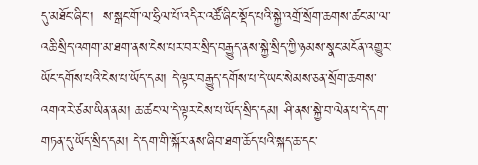དུ་མཐོང་ཞིང་།  ས་སྒང་གོ་ལ་ཧྲིལ་པོ་འདིར་འཚོ་ཞིང་སྡོད་པའི་སྐྱེ་འགྲོ་སྲོག་ཆགས་ཚང་མ་ལ་འཆི་སྲིད་འགག་མ་ཐག་ནས་ངེས་པར་བར་སྲིད་བརྒྱུད་ནས་སྐྱེ་སྲིད་ཀྱི་ཉམས་སྣང་མངོན་འགྱུར་ཡོང་དགོས་པའི་ངེས་པ་ཡོད་དམ། དེ་ལྟར་བརྒྱུད་དགོས་པ་དེ་ཡང་སེམས་ཅན་སྲོག་ཆགས་འགའ་རེ་ཙམ་ཡིན་ནམ། ཆ་ཚང་ལ་དེ་ལྟར་ངེས་པ་ཡོད་སྲིད་དམ། ཤི་ནས་སྐྱེ་བ་ལེན་པ་དེ་དག་གཏན་དུ་ཡོད་སྲིད་དམ། དེ་དག་གི་སྐོར་ནས་ཞིབ་ཐག་ཆོད་པའི་སྐད་ཆ་དང་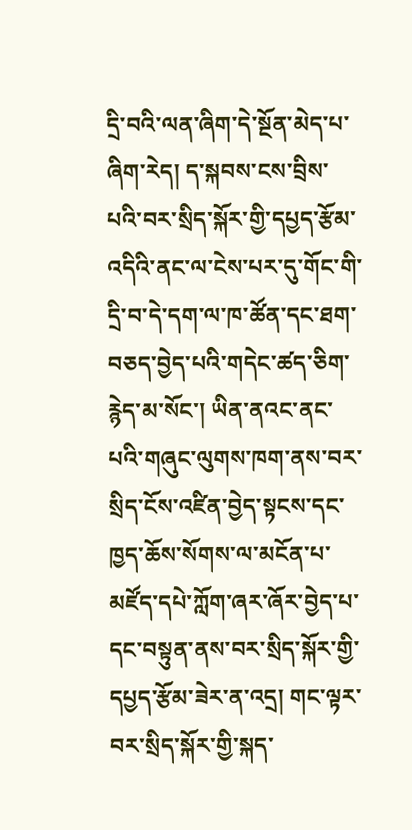དྲི་བའི་ལན་ཞིག་དེ་སྔོན་མེད་པ་ཞིག་རེད། ད་སྐབས་ངས་བྲིས་པའི་བར་སྲིད་སྐོར་གྱི་དཔྱད་རྩོམ་འདིའི་ནང་ལ་ངེས་པར་དུ་གོང་གི་དྲི་བ་དེ་དག་ལ་ཁ་ཚོན་དང་ཐག་བཅད་བྱེད་པའི་གདེང་ཚད་ཅིག་རྙེད་མ་སོང་། ཡིན་ནའང་ནང་པའི་གཞུང་ལུགས་ཁག་ནས་བར་སྲིད་ངོས་འཛིན་བྱེད་སྟངས་དང་ཁྱད་ཆོས་སོགས་ལ་མངོན་པ་མཛོད་དཔེ་ཀློག་ཞར་ཞོར་བྱེད་པ་དང་བསྟུན་ནས་བར་སྲིད་སྐོར་གྱི་དཔྱད་རྩོམ་ཟེར་ན་འདྲ། གང་ལྟར་བར་སྲིད་སྐོར་གྱི་སྐད་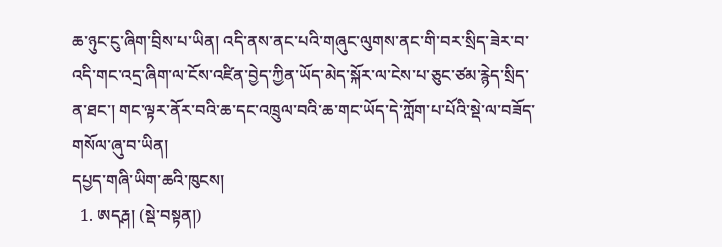ཆ་ཉུང་ངུ་ཞིག་བྲིས་པ་ཡིན། འདི་ནས་ནང་པའི་གཞུང་ལུགས་ནང་གི་བར་སྲིད་ཟེར་བ་འདི་གང་འདྲ་ཞིག་ལ་ངོས་འཛིན་བྱེད་ཀྱིན་ཡོད་མེད་སྐོར་ལ་ངེས་པ་ཅུང་ཙམ་རྙེད་སྲིད་ན་ཐང་། གང་ལྟར་ནོར་བའི་ཆ་དང་འཁྲུལ་བའི་ཆ་གང་ཡོད་དེ་ཀློག་པ་པོའི་སྡེ་ལ་བཟོད་གསོལ་ཞུ་བ་ཡིན།
དཔྱད་གཞི་ཡིག་ཆའི་ཁུངས།
  1. ཨདརྴ། (སྡེ་བསྟན།)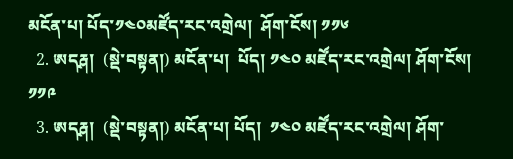མངོན་པ། པོད་༡༤༠མཛོད་རང་འགྲེལ།  ཤོག་ངོས། ༡༡༦
  2. ཨདརྴ།  (སྡེ་བསྟན།) མངོན་པ།  པོད། ༡༤༠ མཛོད་རང་འགྲེལ། ཤོག་ངོས། ༡༡༩
  3. ཨདརྴ།  (སྡེ་བསྟན།) མངོན་པ། པོད།  ༡༤༠ མཛོད་རང་འགྲེལ། ཤོག་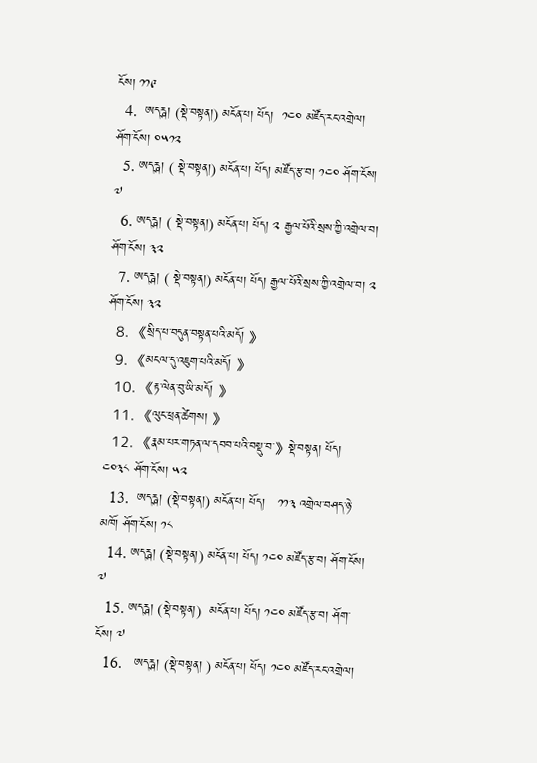ངོས། ༡༡༩
  4.  ཨདརྴ། (སྡེ་བསྟན།) མངོན་པ། པོད།  ༡༤༠ མཛོད་རང་འགྲེལ། ཤོག་ངོས། ༠༥༡༢
  5. ཨདརྴ། ( སྡེ་བསྟན།) མངོན་པ། པོད། མཛོད་རྩ་བ། ༡༤༠ ཤོག་ངོས།  ༧
  6. ཨདརྴ། ( སྡེ་བསྟན།) མངོན་པ། པོད། ༢ རྒྱལ་པོའི་སྲས་ཀྱི་འགྲེལ་བ། ཤོག་ངོས། ༣༢
  7. ཨདརྴ། ( སྡེ་བསྟན།) མངོན་པ། པོད། རྒྱལ་པོའི་སྲས་ཀྱི་འགྲེལ་བ། ༢ ཤོག་ངོས། ༣༢
  8. 《སྲིད་པ་བདུན་བསྟན་པའི་མདོ། 》
  9. 《མངལ་དུ་འཇུག་པའི་མདོ། 》
  10. 《རྟ་ལེན་བུ་ཡི་མདོ། 》
  11. 《ལུང་ཕྲན་ཚེགས། 》
  12. 《རྣམ་པར་གཏན་ལ་དབབ་པའི་བསྡུ་བ་》སྡེ་བསྟན། པོད། ༤༠༣༨ ཤོག་ངོས། ༥༢
  13.  ཨདརྴ། (སྡེ་བསྟན།) མངོན་པ། པོད།   ༡༡༣ འགྲེལ་བཤད་ཉེ་མཁོ། ཤོག་ངོས། ༡༨
  14. ཨདརྴ། (སྡེ་བསྟན།) མངོན་པ། པོད། ༡༤༠ མཛོད་རྩ་བ། ཤོག་ངོས། ༧
  15. ཨདརྴ། (སྡེ་བསྟན།)  མངོན་པ། པོད། ༡༤༠ མཛོད་རྩ་བ། ཤོག་ངོས། ༧
  16.   ཨདརྴ། (སྡེ་བསྟན། ) མངོན་པ། པོད། ༡༤༠ མཛོད་རང་འགྲེལ།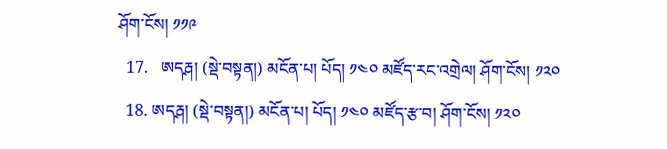ཤོག་ངོས། ༡༡༩
  17.   ཨདརྴ། (སྡེ་བསྟན།) མངོན་པ། པོད། ༡༤༠ མཛོད་རང་འགྲེལ། ཤོག་ངོས། ༡༢༠
  18. ཨདརྴ། (སྡེ་བསྟན།) མངོན་པ། པོད། ༡༤༠ མཛོད་རྩ་བ། ཤོག་ངོས། ༡༢༠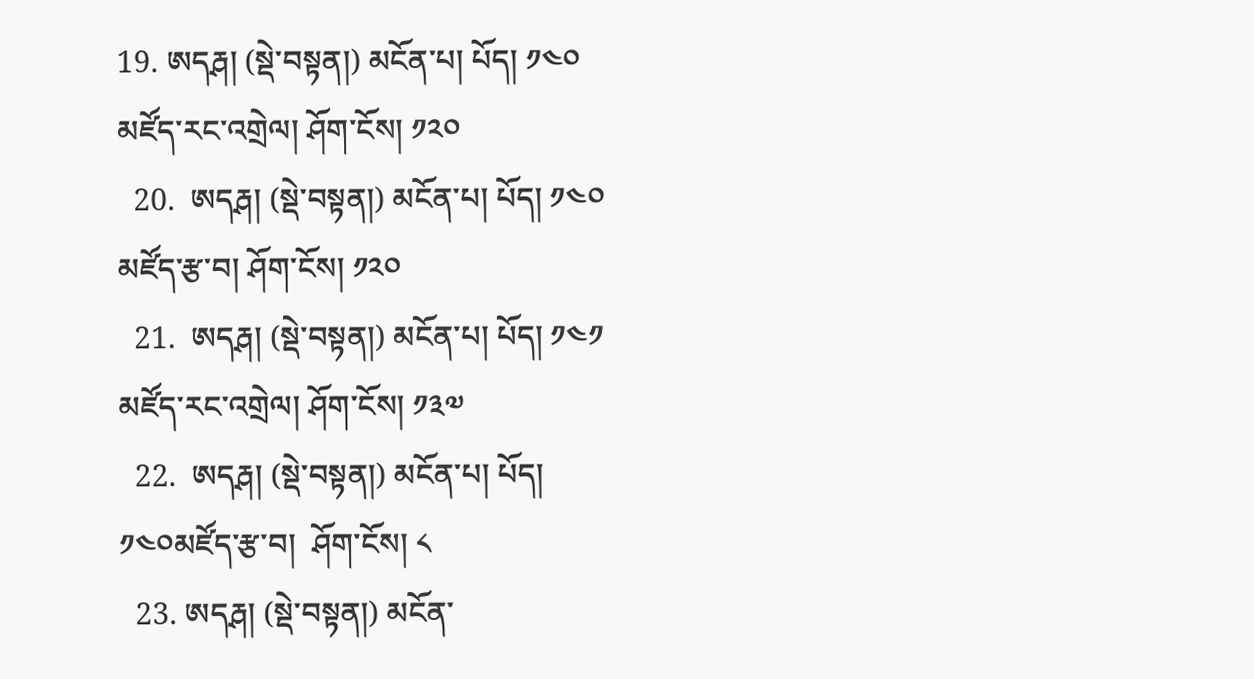19. ཨདརྴ། (སྡེ་བསྟན།) མངོན་པ། པོད། ༡༤༠ མཛོད་རང་འགྲེལ། ཤོག་ངོས། ༡༢༠
  20.  ཨདརྴ། (སྡེ་བསྟན།) མངོན་པ། པོད། ༡༤༠ མཛོད་རྩ་བ། ཤོག་ངོས། ༡༢༠
  21.  ཨདརྴ། (སྡེ་བསྟན།) མངོན་པ། པོད། ༡༤༡ མཛོད་རང་འགྲེལ། ཤོག་ངོས། ༡༣༧
  22.  ཨདརྴ། (སྡེ་བསྟན།) མངོན་པ། པོད། ༡༤༠མཛོད་རྩ་བ།  ཤོག་ངོས། ༨
  23. ཨདརྴ། (སྡེ་བསྟན།) མངོན་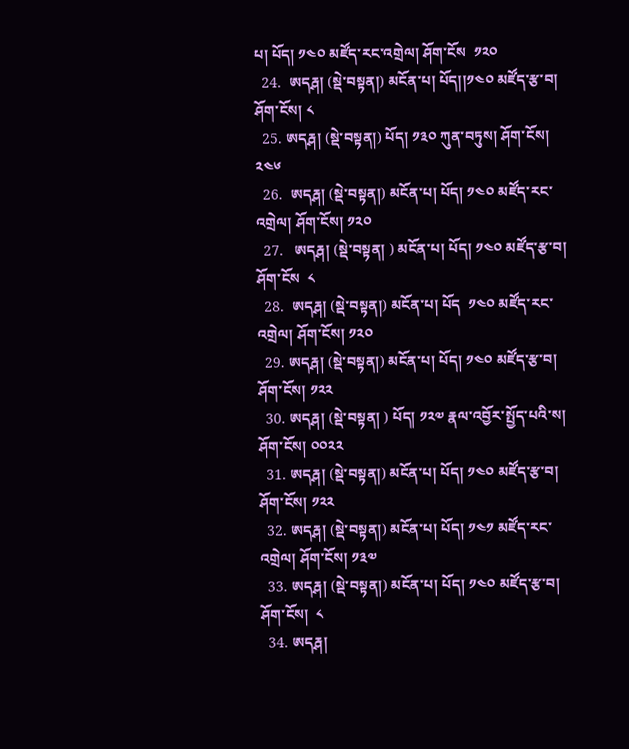པ། པོད། ༡༤༠ མཛོད་རང་འགྲེལ། ཤོག་ངོས  ༡༢༠
  24.  ཨདརྴ། (སྡེ་བསྟན།) མངོན་པ། པོད།།༡༤༠ མཛོད་རྩ་བ། ཤོག་ངོས། ༨
  25. ཨདརྴ། (སྡེ་བསྟན།) པོད། ༡༣༠ ཀུན་བཏུས། ཤོག་ངོས། ༢༤༦
  26.  ཨདརྴ། (སྡེ་བསྟན།) མངོན་པ། པོད། ༡༤༠ མཛོད་རང་འགྲེལ། ཤོག་ངོས། ༡༢༠
  27.   ཨདརྴ། (སྡེ་བསྟན། ) མངོན་པ། པོད། ༡༤༠ མཛོད་རྩ་བ། ཤོག་ངོས  ༨
  28.  ཨདརྴ། (སྡེ་བསྟན།) མངོན་པ། པོད  ༡༤༠ མཛོད་རང་འགྲེལ། ཤོག་ངོས། ༡༢༠
  29. ཨདརྴ། (སྡེ་བསྟན།) མངོན་པ། པོད། ༡༤༠ མཛོད་རྩ་བ། ཤོག་ངོས། ༡༢༢
  30. ཨདརྴ། (སྡེ་བསྟན། ) པོད། ༡༢༧ རྣལ་འབྱོར་སྤྱོད་པའི་ས། ཤོག་ངོས། ༠༠༢༢
  31. ཨདརྴ། (སྡེ་བསྟན།) མངོན་པ། པོད། ༡༤༠ མཛོད་རྩ་བ། ཤོག་ངོས། ༡༢༢
  32. ཨདརྴ། (སྡེ་བསྟན།) མངོན་པ། པོད། ༡༤༡ མཛོད་རང་འགྲེལ། ཤོག་ངོས། ༡༣༧
  33. ཨདརྴ། (སྡེ་བསྟན།) མངོན་པ། པོད། ༡༤༠ མཛོད་རྩ་བ། ཤོག་ངོས།  ༨
  34. ཨདརྴ།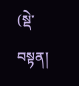(སྡེ་བསྟན།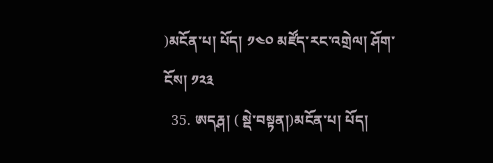)མངོན་པ། པོད། ༡༤༠ མཛོད་རང་འགྲེལ། ཤོག་ངོས། ༡༢༣
  35. ཨདརྴ། ( སྡེ་བསྟན།)མངོན་པ། པོད།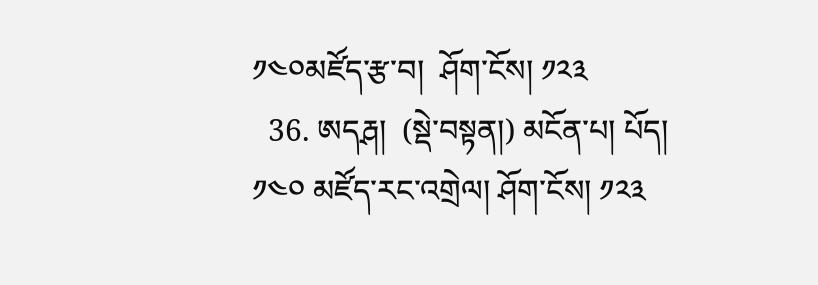༡༤༠མཛོད་རྩ་བ།  ཤོག་ངོས། ༡༢༣
  36. ཨདརྴ།  (སྡེ་བསྟན།) མངོན་པ། པོད། ༡༤༠ མཛོད་རང་འགྲེལ། ཤོག་ངོས། ༡༢༣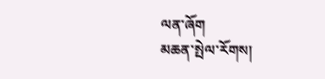ལན་ཞོག
མཆན་སྤེལ་རོགས།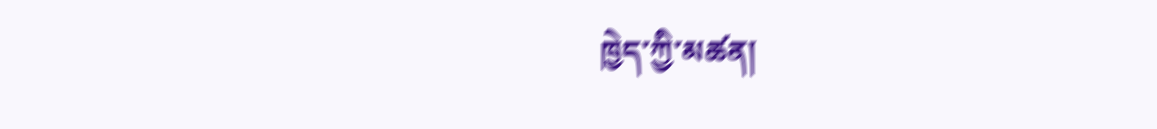ཁྱེད་ཀྱི་མཚན།